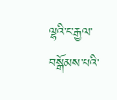ལྷའི་ང་རྒྱལ་བསྒོམས་པའི་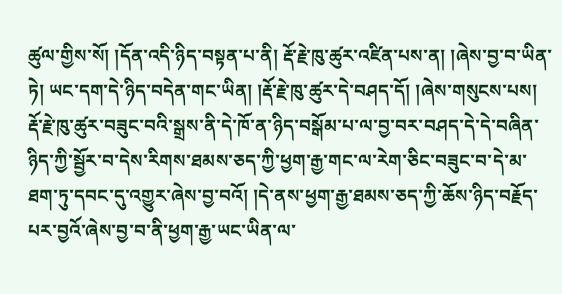ཚུལ་གྱིས་སོ། །དོན་འདི་ཉིད་བསྟན་པ་ནི། རྡོ་རྗེ་ཁུ་ཚུར་འཛིན་པས་ན། །ཞེས་བྱ་བ་ཡིན་ཏེ། ཡང་དག་དེ་ཉིད་བདེན་གང་ཡིན། །རྡོ་རྗེ་ཁུ་ཚུར་དེ་བཤད་དོ། །ཞེས་གསུངས་པས། རྡོ་རྗེ་ཁུ་ཚུར་བཟུང་བའི་སྒྲས་ནི་དེ་ཁོ་ན་ཉིད་བསྒོམ་པ་ལ་བྱ་བར་བཤད་དེ་དེ་བཞིན་ཉིད་ཀྱི་སྦྱོར་བ་དེས་རིགས་ཐམས་ཅད་ཀྱི་ཕྱག་རྒྱ་གང་ལ་རེག་ཅིང་བཟུང་བ་དེ་མ་ཐག་ཏུ་དབང་དུ་འགྱུར་ཞེས་བྱ་བའོ། །དེ་ནས་ཕྱག་རྒྱ་ཐམས་ཅད་ཀྱི་ཆོས་ཉིད་བརྗོད་པར་བྱའོ་ཞེས་བྱ་བ་ནི་ཕྱག་རྒྱ་ཡང་ཡིན་ལ་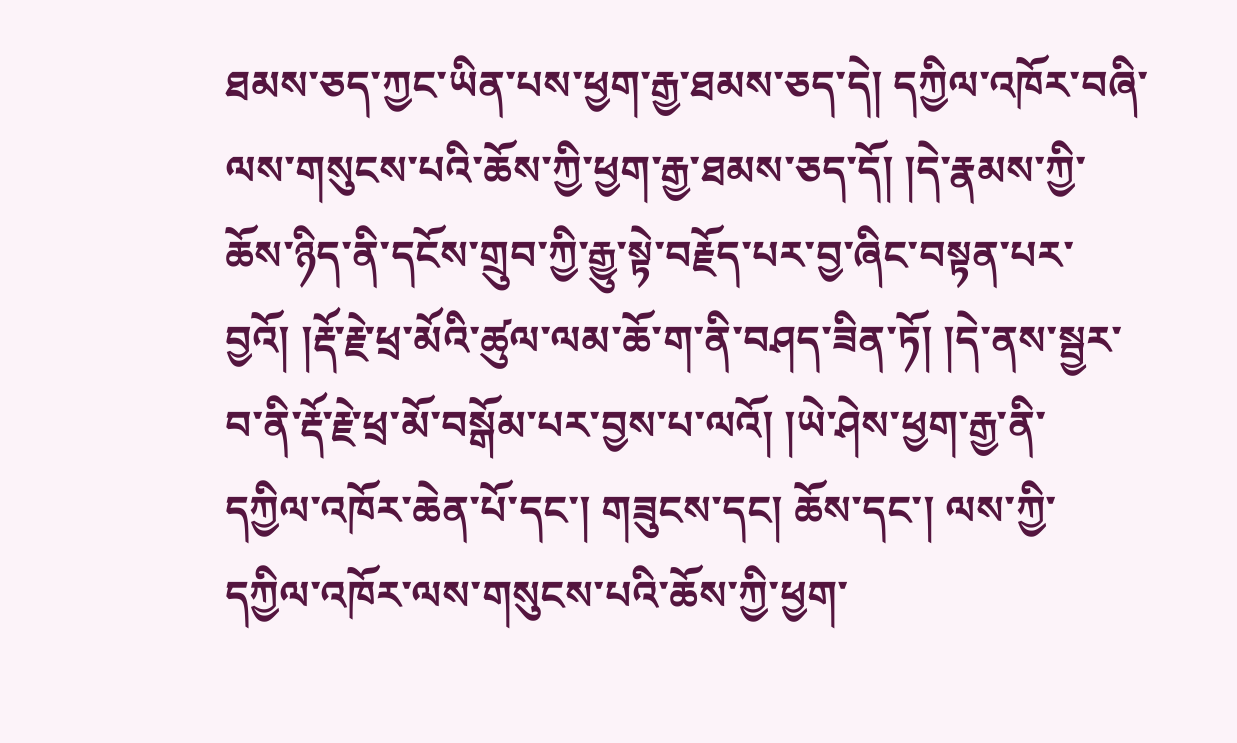ཐམས་ཅད་ཀྱང་ཡིན་པས་ཕྱག་རྒྱ་ཐམས་ཅད་དེ། དཀྱིལ་འཁོར་བཞི་ལས་གསུངས་པའི་ཆོས་ཀྱི་ཕྱག་རྒྱ་ཐམས་ཅད་དོ། །དེ་རྣམས་ཀྱི་ཆོས་ཉིད་ནི་དངོས་གྲུབ་ཀྱི་རྒྱུ་སྟེ་བརྗོད་པར་བྱ་ཞིང་བསྟན་པར་བྱའོ། །རྡོ་རྗེ་ཕྲ་མོའི་ཚུལ་ལམ་ཆོ་ག་ནི་བཤད་ཟིན་ཏོ། །དེ་ནས་སྦྱར་བ་ནི་རྡོ་རྗེ་ཕྲ་མོ་བསྒོམ་པར་བྱས་པ་ལའོ། །ཡེ་ཤེས་ཕྱག་རྒྱ་ནི་དཀྱིལ་འཁོར་ཆེན་པོ་དང་། གཟུངས་དང། ཆོས་དང་། ལས་ཀྱི་དཀྱིལ་འཁོར་ལས་གསུངས་པའི་ཆོས་ཀྱི་ཕྱག་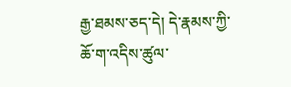རྒྱ་ཐམས་ཅད་དེ། དེ་རྣམས་ཀྱི་ཆོ་ག་འདིས་ཚུལ་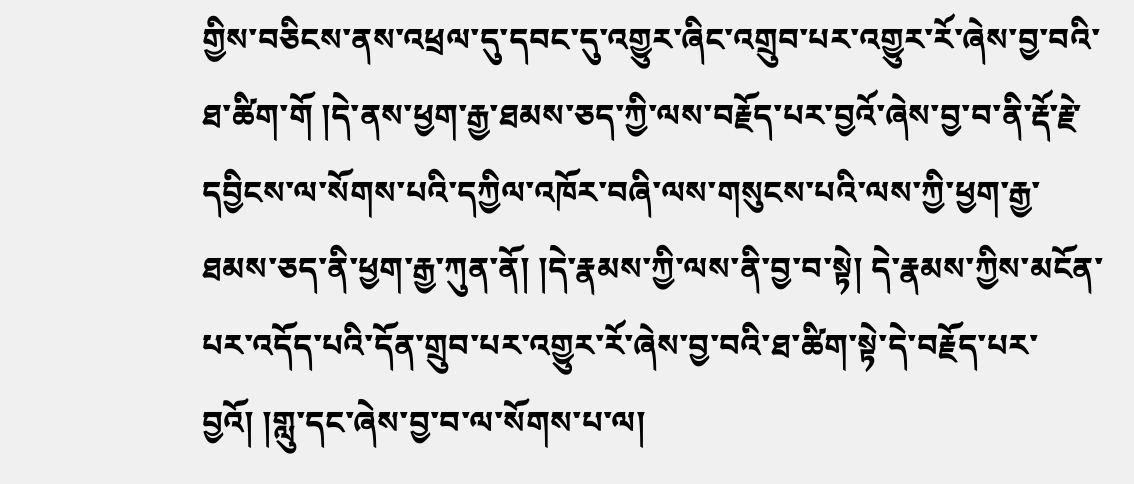གྱིས་བཅིངས་ནས་འཕྲལ་དུ་དབང་དུ་འགྱུར་ཞིང་འགྲུབ་པར་འགྱུར་རོ་ཞེས་བྱ་བའི་ཐ་ཚིག་གོ །དེ་ནས་ཕྱག་རྒྱ་ཐམས་ཅད་ཀྱི་ལས་བརྗོད་པར་བྱའོ་ཞེས་བྱ་བ་ནི་རྡོ་རྗེ་དབྱིངས་ལ་སོགས་པའི་དཀྱིལ་འཁོར་བཞི་ལས་གསུངས་པའི་ལས་ཀྱི་ཕྱག་རྒྱ་ཐམས་ཅད་ནི་ཕྱག་རྒྱ་ཀུན་ནོ། །དེ་རྣམས་ཀྱི་ལས་ནི་བྱ་བ་སྟེ། དེ་རྣམས་ཀྱིས་མངོན་པར་འདོད་པའི་དོན་གྲུབ་པར་འགྱུར་རོ་ཞེས་བྱ་བའི་ཐ་ཚིག་སྟེ་དེ་བརྗོད་པར་བྱའོ། །གླུ་དང་ཞེས་བྱ་བ་ལ་སོགས་པ་ལ།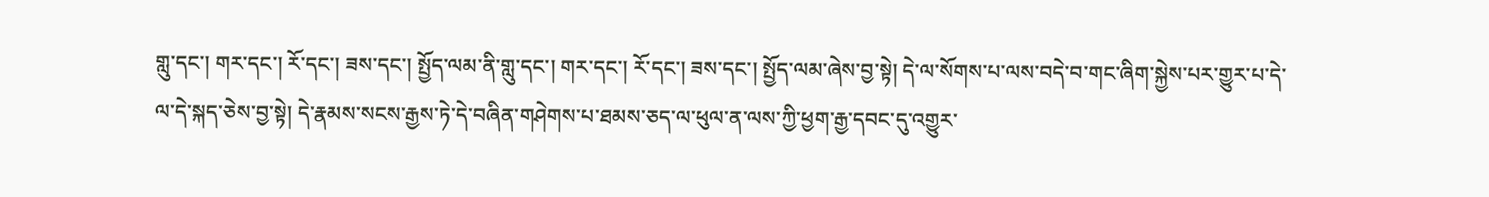གླུ་དང་། གར་དང་། རོ་དང་། ཟས་དང་། སྤྱོད་ལམ་ནི་གླུ་དང་། གར་དང་། རོ་དང་། ཟས་དང་། སྤྱོད་ལམ་ཞེས་བྱ་སྟེ། དེ་ལ་སོགས་པ་ལས་བདེ་བ་གང་ཞིག་སྐྱེས་པར་གྱུར་པ་དེ་ལ་དེ་སྐད་ཅེས་བྱ་སྟེ། དེ་རྣམས་སངས་རྒྱས་ཏེ་དེ་བཞིན་གཤེགས་པ་ཐམས་ཅད་ལ་ཕུལ་ན་ལས་ཀྱི་ཕྱག་རྒྱ་དབང་དུ་འགྱུར་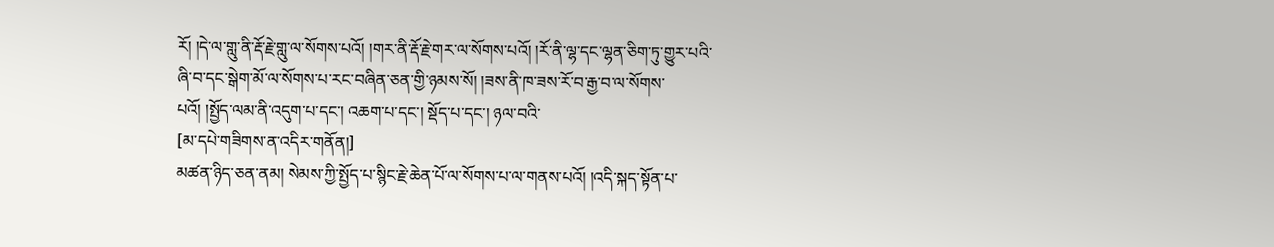རོ། །དེ་ལ་གླུ་ནི་རྡོ་རྗེ་གླུ་ལ་སོགས་པའོ། །གར་ནི་རྡོ་རྗེ་གར་ལ་སོགས་པའོ། །རོ་ནི་ལྷ་དང་ལྷན་ཅིག་ཏུ་གྱུར་པའི་ཞི་བ་དང་སྒེག་མོ་ལ་སོགས་པ་རང་བཞིན་ཅན་གྱི་ཉམས་སོ། །ཟས་ནི་ཁ་ཟས་རོ་བ་རྒྱ་བ་ལ་སོགས་པའོ། །སྤྱོད་ལམ་ནི་འདུག་པ་དང་། འཆག་པ་དང་། སྡོད་པ་དང་། ཉལ་བའི་
[མ་དཔེ་གཟིགས་ན་འདིར་གནོན།]
མཚན་ཉིད་ཅན་ནམ། སེམས་ཀྱི་སྤྱོད་པ་སྙིང་རྗེ་ཆེན་པོ་ལ་སོགས་པ་ལ་གནས་པའོ། །འདི་སྐད་སྟོན་པ་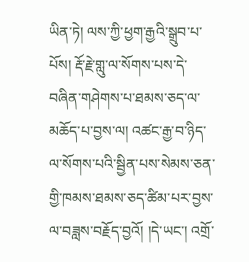ཡིན་ཏེ། ལས་ཀྱི་ཕྱག་རྒྱའི་སྒྲུབ་པ་པོས། རྡོ་རྗེ་གླུ་ལ་སོགས་པས་དེ་བཞིན་གཤེགས་པ་ཐམས་ཅད་ལ་མཆོད་པ་བྱས་ལ། འཚང་རྒྱ་བ་ཉིད་ལ་སོགས་པའི་སྦྱིན་པས་སེམས་ཅན་གྱི་ཁམས་ཐམས་ཅད་ཚིམ་པར་བྱས་ལ་བཟླས་བརྗོད་བྱའོ། །དེ་ཡང་། འགྲོ་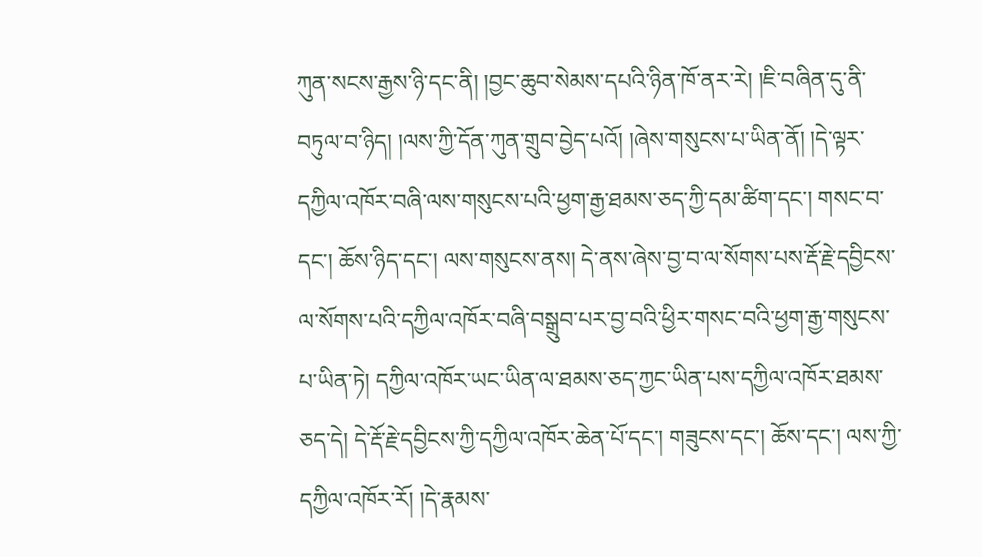ཀུན་སངས་རྒྱས་ཉི་དང་ནི། །བྱང་ཆུབ་སེམས་དཔའི་ཉིན་ཁོ་ནར་རེ། །ཇི་བཞིན་དུ་ནི་བཏུལ་བ་ཉིད། །ལས་ཀྱི་དོན་ཀུན་གྲུབ་བྱེད་པའོ། །ཞེས་གསུངས་པ་ཡིན་ནོ། །དེ་ལྟར་དཀྱིལ་འཁོར་བཞི་ལས་གསུངས་པའི་ཕྱག་རྒྱ་ཐམས་ཅད་ཀྱི་དམ་ཚིག་དང་། གསང་བ་དང་། ཆོས་ཉིད་དང་། ལས་གསུངས་ནས། དེ་ནས་ཞེས་བྱ་བ་ལ་སོགས་པས་རྡོ་རྗེ་དབྱིངས་ལ་སོགས་པའི་དཀྱིལ་འཁོར་བཞི་བསྒྲུབ་པར་བྱ་བའི་ཕྱིར་གསང་བའི་ཕྱག་རྒྱ་གསུངས་པ་ཡིན་ཏེ། དཀྱིལ་འཁོར་ཡང་ཡིན་ལ་ཐམས་ཅད་ཀྱང་ཡིན་པས་དཀྱིལ་འཁོར་ཐམས་ཅད་དེ། དེ་རྡོ་རྗེ་དབྱིངས་ཀྱི་དཀྱིལ་འཁོར་ཆེན་པོ་དང་། གཟུངས་དང་། ཆོས་དང་། ལས་ཀྱི་དཀྱིལ་འཁོར་རོ། །དེ་རྣམས་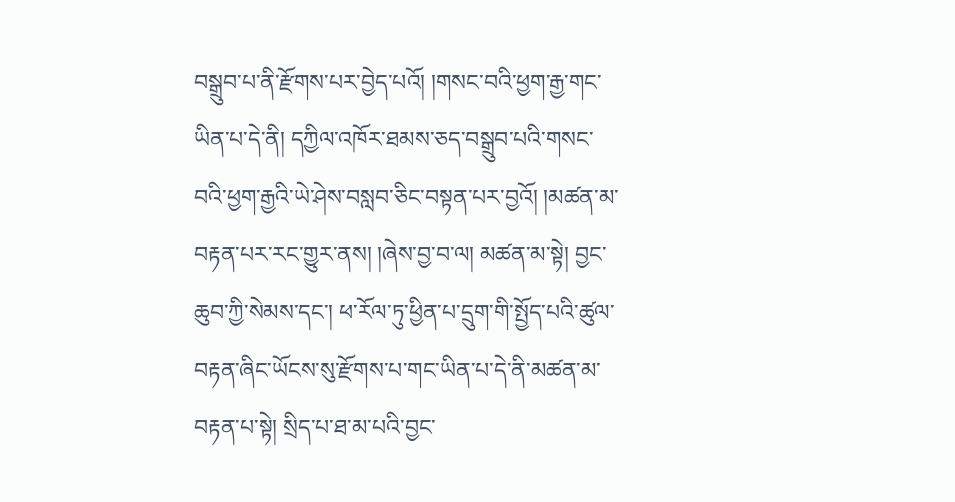བསྒྲུབ་པ་ནི་རྫོགས་པར་བྱེད་པའོ། །གསང་བའི་ཕྱག་རྒྱ་གང་ཡིན་པ་དེ་ནི། དཀྱིལ་འཁོར་ཐམས་ཅད་བསྒྲུབ་པའི་གསང་བའི་ཕྱག་རྒྱའི་ཡེ་ཤེས་བསླབ་ཅིང་བསྟན་པར་བྱའོ། །མཚན་མ་བརྟན་པར་རང་གྱུར་ནས། །ཞེས་བྱ་བ་ལ། མཚན་མ་སྟེ། བྱང་ཆུབ་ཀྱི་སེམས་དང་། ཕ་རོལ་ཏུ་ཕྱིན་པ་དྲུག་གི་སྤྱོད་པའི་ཚུལ་བརྟན་ཞིང་ཡོངས་སུ་རྫོགས་པ་གང་ཡིན་པ་དེ་ནི་མཚན་མ་བརྟན་པ་སྟེ། སྲིད་པ་ཐ་མ་པའི་བྱང་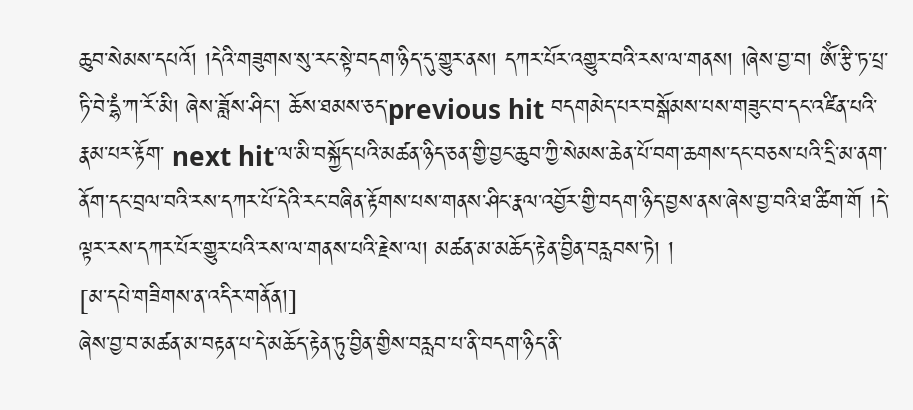ཆུབ་སེམས་དཔའོ། །དེའི་གཟུགས་སུ་རང་སྟེ་བདག་ཉིད་དུ་གྱུར་ནས། དཀར་པོར་འགྱུར་བའི་རས་ལ་གནས། །ཞེས་བྱ་བ། ཨོཾ་རྩི་ཏ་པྲ་ཏི་བེ་དྷཾ་ཀ་རོ་མི། ཞེས་ཟློས་ཤིང་། ཆོས་ཐམས་ཅད་previous hit བདགམེད་པར་བསྒོམས་པས་གཟུང་བ་དང་འཛིན་པའི་རྣམ་པར་རྟོག་ next hit་ལ་མི་བསྐྱོད་པའི་མཚན་ཉིད་ཅན་གྱི་བྱང་ཆུབ་ཀྱི་སེམས་ཆེན་པོ་བག་ཆགས་དང་བཅས་པའི་དྲི་མ་ནག་ནོག་དང་བྲལ་བའི་རས་དཀར་པོ་དེའི་རང་བཞིན་རྟོགས་པས་གནས་ཤིང་རྣལ་འབྱོར་གྱི་བདག་ཉིད་བྱས་ནས་ཞེས་བྱ་བའི་ཐ་ཚིག་གོ །དེ་ལྟར་རས་དཀར་པོར་གྱུར་པའི་རས་ལ་གནས་པའི་རྗེས་ལ། མཚན་མ་མཆོད་རྟེན་བྱིན་བརླབས་ཏེ། །
[མ་དཔེ་གཟིགས་ན་འདིར་གནོན།]
ཞེས་བྱ་བ་མཚན་མ་བརྟན་པ་དེ་མཆོད་རྟེན་ཏུ་བྱིན་གྱིས་བརླབ་པ་ནི་བདག་ཉིད་ནི་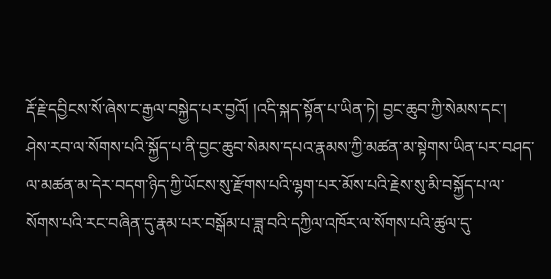རྡོ་རྗེ་དབྱིངས་སོ་ཞེས་ང་རྒྱལ་བསྐྱེད་པར་བྱའོ། །འདི་སྐད་སྟོན་པ་ཡིན་ཏེ། བྱང་ཆུབ་ཀྱི་སེམས་དང་། ཤེས་རབ་ལ་སོགས་པའི་སྐྱོད་པ་ནི་བྱང་ཆུབ་སེམས་དཔའ་རྣམས་ཀྱི་མཚན་མ་སྟེགས་ཡིན་པར་བཤད་ལ་མཚན་མ་དེར་བདག་ཉིད་ཀྱི་ཡོངས་སུ་རྫོགས་པའི་ལྷག་པར་མོས་པའི་རྗེས་སུ་མི་བསྐྱོད་པ་ལ་སོགས་པའི་རང་བཞིན་དུ་རྣམ་པར་བསྒོམ་པ་ཟླ་བའི་དཀྱིལ་འཁོར་ལ་སོགས་པའི་ཚུལ་དུ་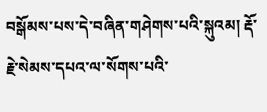བསྒོམས་པས་དེ་བཞིན་གཤེགས་པའི་སྐུའམ། རྡོ་རྗེ་སེམས་དཔའ་ལ་སོགས་པའི་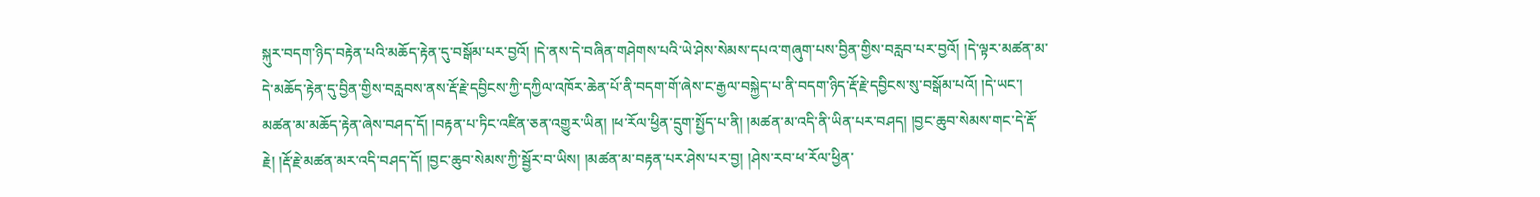སྐུར་བདག་ཉིད་བརྟེན་པའི་མཆོད་རྟེན་དུ་བསྒོམ་པར་བྱའོ། །དེ་ནས་དེ་བཞིན་གཤེགས་པའི་ཡེ་ཤེས་སེམས་དཔའ་གཞུག་པས་བྱིན་གྱིས་བརླབ་པར་བྱའོ། །དེ་ལྟར་མཚན་མ་དེ་མཆོད་རྟེན་དུ་བྱིན་གྱིས་བརླབས་ནས་རྡོ་རྗེ་དབྱིངས་ཀྱི་དཀྱིལ་འཁོར་ཆེན་པོ་ནི་བདག་གོ་ཞེས་ང་རྒྱལ་བསྐྱེད་པ་ནི་བདག་ཉིད་རྡོ་རྗེ་དབྱིངས་སུ་བསྒོམ་པའོ། །དེ་ཡང་། མཚན་མ་མཆོད་རྟེན་ཞེས་བཤད་དོ། །བརྟན་པ་ཏིང་འཛིན་ཅན་འགྱུར་ཡིན། །ཕ་རོལ་ཕྱིན་དྲུག་སྤྱོད་པ་ནི། །མཚན་མ་འདི་ནི་ཡིན་པར་བཤད། །བྱང་ཆུབ་སེམས་གང་དེ་རྡོ་རྗེ། །རྡོ་རྗེ་མཚན་མར་འདི་བཤད་དོ། །བྱང་ཆུབ་སེམས་ཀྱི་སྦྱོར་བ་ཡིས། །མཚན་མ་བརྟན་པར་ཤེས་པར་བྱ། །ཤེས་རབ་ཕ་རོལ་ཕྱིན་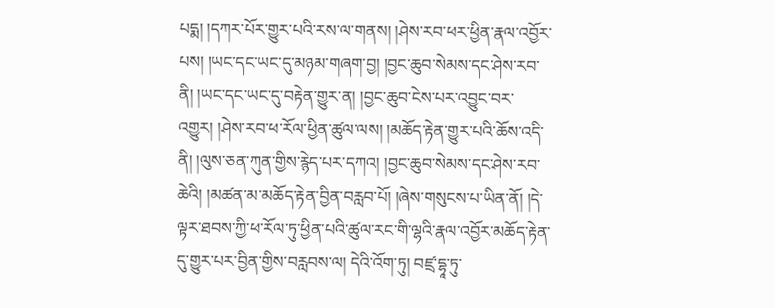པདྨ། །དཀར་པོར་གྱུར་པའི་རས་ལ་གནས། །ཤེས་རབ་ཕར་ཕྱིན་རྣལ་འབྱོར་པས། །ཡང་དང་ཡང་དུ་མཉམ་གཞག་བྱ། །བྱང་ཆུབ་སེམས་དང་ཤེས་རབ་ནི། །ཡང་དང་ཡང་དུ་བརྟེན་གྱུར་ན། །བྱང་ཆུབ་ངེས་པར་འབྱུང་བར་འགྱུར། །ཤེས་རབ་ཕ་རོལ་ཕྱིན་ཚུལ་ལས། །མཆོད་རྟེན་གྱུར་པའི་ཆོས་འདི་ནི། །ལུས་ཅན་ཀུན་གྱིས་རྙེད་པར་དཀའ། །བྱང་ཆུབ་སེམས་དང་ཤེས་རབ་ཆེའི། །མཚན་མ་མཆོད་རྟེན་བྱིན་བརླབ་པོ། །ཞེས་གསུངས་པ་ཡིན་ནོ། །དེ་ལྟར་ཐབས་ཀྱི་ཕ་རོལ་ཏུ་ཕྱིན་པའི་ཚུལ་རང་གི་ལྷའི་རྣལ་འབྱོར་མཆོད་རྟེན་དུ་གྱུར་པར་བྱིན་གྱིས་བརླབས་ལ། དེའི་འོག་ཏུ། བཛྲ་དྷཱ་ཏུ་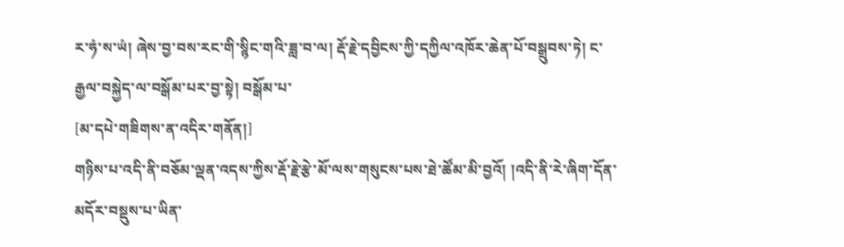ར་ཧཾ་ས་ཡཾ། ཞེས་བྱ་བས་རང་གི་སྙིང་གའི་ཟླ་བ་ལ། རྡོ་རྗེ་དབྱིངས་ཀྱི་དཀྱིལ་འཁོར་ཆེན་པོ་བསྒྲུབས་ཏེ། ང་རྒྱལ་བསྐྱེད་ལ་བསྒོམ་པར་བྱ་སྟེ། བསྒོམ་པ་
[མ་དཔེ་གཟིགས་ན་འདིར་གནོན།]
གཉིས་པ་འདི་ནི་བཅོམ་ལྡན་འདས་ཀྱིས་རྡོ་རྗེ་རྩེ་མོ་ལས་གསུངས་པས་ཐེ་ཚོམ་མི་བྱའོ། །འདི་ནི་རེ་ཞིག་དོན་མདོར་བསྡུས་པ་ཡིན་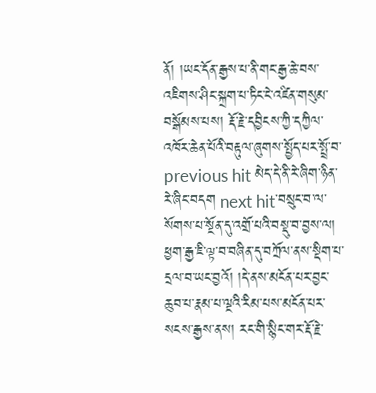ནོ། །ཡང་དོན་རྒྱས་པ་ནི་གང་རྒྱ་ཆེ་བས་འཇིགས་ཤིང་སྐྲག་པ་ཏིང་ངེ་འཛིན་གསུམ་བསྒོམས་པས། རྡོ་རྗེ་དབྱིངས་ཀྱི་དཀྱིལ་འཁོར་ཆེན་པོའི་བརྟུལ་ཞུགས་སྤྱོད་པར་སྤྲོ་བ་previous hit མེད་དེ་ནི་རེ་ཞིག་ཉིན་རེ་ཞིང་བདག next hit་བསྲུང་བ་ལ་སོགས་པ་སྔོན་དུ་འགྲོ་པའི་བསྡུ་བ་བྱས་ལ། ཕྱག་རྒྱ་ཇི་ལྟ་བ་བཞིན་དུ་བཀྲོལ་ནས་སྡིག་པ་དྲལ་བ་ཡང་བྱའོ། །དེ་ནས་མངོན་པར་བྱང་ཆུབ་པ་རྣམ་པ་ལྔའི་རིམ་པས་མངོན་པར་སངས་རྒྱས་ནས། རང་གི་སྙིང་གར་རྡོ་རྗེ་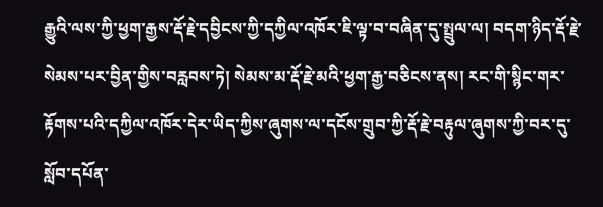རྒྱུའི་ལས་ཀྱི་ཕྱག་རྒྱས་རྡོ་རྗེ་དབྱིངས་ཀྱི་དཀྱིལ་འཁོར་ཇི་ལྟ་བ་བཞིན་དུ་སྤྲུལ་ལ། བདག་ཉིད་རྡོ་རྗེ་སེམས་པར་བྱིན་གྱིས་བརླབས་ཏེ། སེམས་མ་རྡོ་རྗེ་མའི་ཕྱག་རྒྱ་བཅིངས་ནས། རང་གི་སྙིང་གར་རྟོགས་པའི་དཀྱིལ་འཁོར་དེར་ཡིད་ཀྱིས་ཞུགས་ལ་དངོས་གྲུབ་ཀྱི་རྡོ་རྗེ་བརྟུལ་ཞུགས་ཀྱི་བར་དུ་སློབ་དཔོན་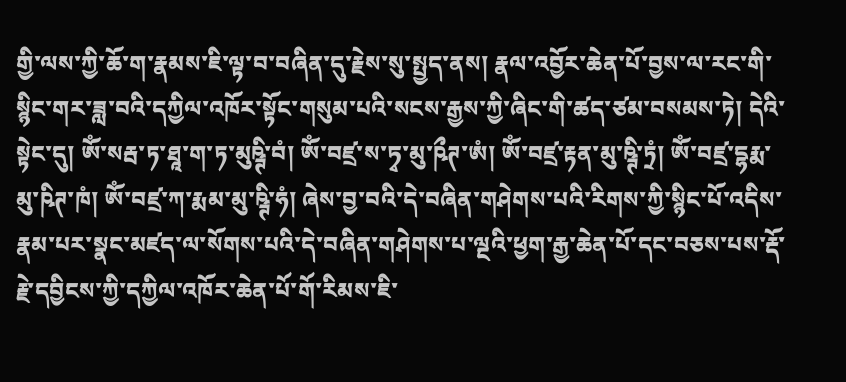གྱི་ལས་ཀྱི་ཆོ་ག་རྣམས་ཇི་ལྟ་བ་བཞིན་དུ་རྗེས་སུ་སྤྱད་ནས། རྣལ་འབྱོར་ཆེན་པོ་བྱས་ལ་རང་གི་སྙིང་གར་ཟླ་བའི་དཀྱིལ་འཁོར་སྟོང་གསུམ་པའི་སངས་རྒྱས་ཀྱི་ཞིང་གི་ཚད་ཙམ་བསམས་ཏེ། དེའི་སྟེང་དུ། ཨོཾ་སརྦ་ཏ་ཐཱ་ག་ཏ་མུཥྚི་བཾ། ཨོཾ་བཛྲ་ས་ཏྭ་མུ་ཥྀཊ་ཨཾ། ཨོཾ་བཛྲ་རྟན་མུ་ཥྚི་ཏྲཾ། ཨོཾ་བཛྲ་དྷརྨ་མུ་ཥིཊ་ཁཾ། ཨོཾ་བཛྲ་ཀ་རྨམ་མུ་ཥྚི་ཧཾ། ཞེས་བྱ་བའི་དེ་བཞིན་གཤེགས་པའི་རིགས་ཀྱི་སྙིང་པོ་འདིས་རྣམ་པར་སྣང་མཛད་ལ་སོགས་པའི་དེ་བཞིན་གཤེགས་པ་ལྔའི་ཕྱག་རྒྱ་ཆེན་པོ་དང་བཅས་པས་རྡོ་རྗེ་དབྱིངས་ཀྱི་དཀྱིལ་འཁོར་ཆེན་པོ་གོ་རིམས་ཇི་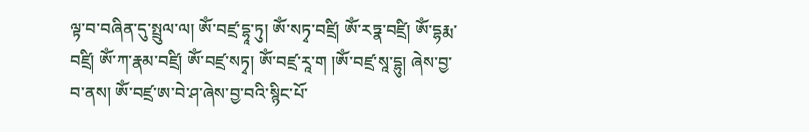ལྟ་བ་བཞིན་དུ་སྤྲུལ་ལ། ཨོཾ་བཛྲ་དྷཱ་ཏུ། ཨོཾ་སཏྭ་བཛྲི། ཨོཾ་རཏྣ་བཛྲི། ཨོཾ་དྷརྨ་བཛྲི། ཨོཾ་ཀ་རྣམ་བཛྲི། ཨོཾ་བཛྲ་སཏྭ། ཨོཾ་བཛྲ་རཱ་ག །ཨོཾ་བཛྲ་སཱ་དྷུ། ཞེས་བྱ་བ་ནས། ཨོཾ་བཛྲ་ཨ་བེ་ཤ་ཞེས་བྱ་བའི་སྙིང་པོ་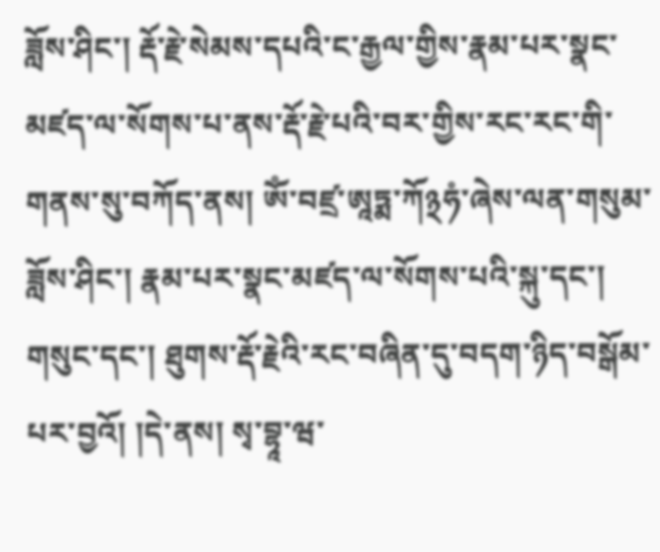ཟློས་ཤིང་། རྡོ་རྗེ་སེམས་དཔའི་ང་རྒྱལ་གྱིས་རྣམ་པར་སྣང་མཛད་ལ་སོགས་པ་ནས་རྡོ་རྗེ་པའི་བར་གྱིས་རང་རང་གི་གནས་སུ་བཀོད་ནས། ཨོཾ་བཛྲ་ཨཱཏྨ་ཀོ྅ཧཾ་ཞེས་ལན་གསུམ་ཟློས་ཤིང་། རྣམ་པར་སྣང་མཛད་ལ་སོགས་པའི་སྐུ་དང་། གསུང་དང་། ཐུགས་རྡོ་རྗེའི་རང་བཞིན་དུ་བདག་ཉིད་བསྒོམ་པར་བྱའོ། །དེ་ནས། སྭ་བྷཱ་ཝ་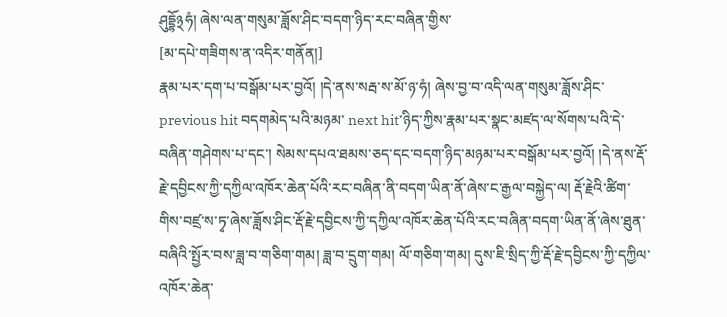ཤུདྡྷོ྅ཧཾ། ཞེས་ལན་གསུམ་ཟློས་ཤིང་བདག་ཉིད་རང་བཞིན་གྱིས་
[མ་དཔེ་གཟིགས་ན་འདིར་གནོན།]
རྣམ་པར་དག་པ་བསྒོམ་པར་བྱའོ། །དེ་ནས་སརྦ་ས་མོ་ཉ་ཧཾ། ཞེས་བྱ་བ་འདི་ལན་གསུམ་ཟློས་ཤིང་previous hit བདགམེད་པའི་མཉམ་ next hit་ཉིད་ཀྱིས་རྣམ་པར་སྣང་མཛད་ལ་སོགས་པའི་དེ་བཞིན་གཤེགས་པ་དང་། སེམས་དཔའ་ཐམས་ཅད་དང་བདག་ཉིད་མཉམ་པར་བསྒོམ་པར་བྱའོ། །དེ་ནས་རྡོ་རྗེ་དབྱིངས་ཀྱི་དཀྱིལ་འཁོར་ཆེན་པོའི་རང་བཞིན་ནི་བདག་ཡིན་ནོ་ཞེས་ང་རྒྱལ་བསྐྱེད་ལ། རྡོ་རྗེའི་ཚིག་གིས་བཛྲ་ས་ཏྭ་ཞེས་ཟློས་ཤིང་རྡོ་རྗེ་དབྱིངས་ཀྱི་དཀྱིལ་འཁོར་ཆེན་པོའི་རང་བཞིན་བདག་ཡིན་ནོ་ཞེས་ཐུན་བཞིའི་སྤྱོར་བས་ཟླ་བ་གཅིག་གམ། ཟླ་བ་དྲུག་གམ། ལོ་གཅིག་གམ། དུས་ཇི་སྲིད་ཀྱི་རྡོ་རྗེ་དབྱིངས་ཀྱི་དཀྱིལ་འཁོར་ཆེན་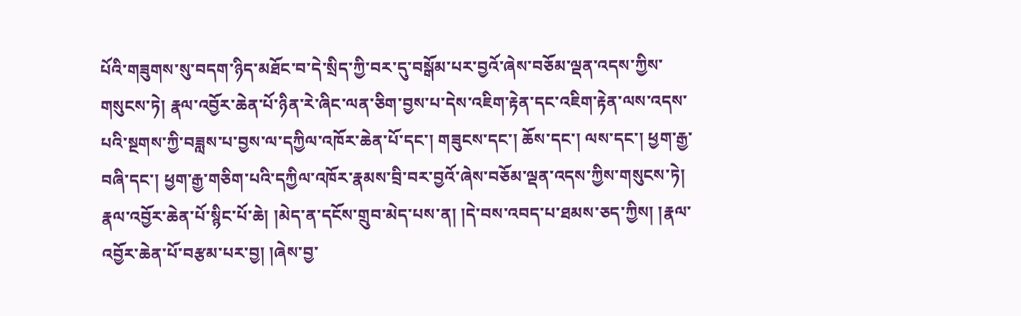པོའི་གཟུགས་སུ་བདག་ཉིད་མཐོང་བ་དེ་སྲིད་ཀྱི་བར་དུ་བསྒོམ་པར་བྱའོ་ཞེས་བཅོམ་ལྡན་འདས་ཀྱིས་གསུངས་ཏེ། རྣལ་འབྱོར་ཆེན་པོ་ཉིན་རེ་ཞིང་ལན་ཅིག་བྱས་པ་དེས་འཇིག་རྟེན་དང་འཇིག་རྟེན་ལས་འདས་པའི་སྔགས་ཀྱི་བཟླས་པ་བྱས་ལ་དཀྱིལ་འཁོར་ཆེན་པོ་དང་། གཟུངས་དང་། ཆོས་དང་། ལས་དང་། ཕྱག་རྒྱ་བཞི་དང་། ཕྱག་རྒྱ་གཅིག་པའི་དཀྱིལ་འཁོར་རྣམས་བྲི་བར་བྱའོ་ཞེས་བཅོམ་ལྡན་འདས་ཀྱིས་གསུངས་ཏེ། རྣལ་འབྱོར་ཆེན་པོ་སྙིང་པོ་ཆེ། །མེད་ན་དངོས་གྲུབ་མེད་པས་ན། །དེ་བས་འབད་པ་ཐམས་ཅད་ཀྱིས། །རྣལ་འབྱོར་ཆེན་པོ་བརྩམ་པར་བྱ། །ཞེས་བྱ་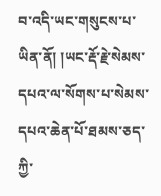བ་འདི་ཡང་གསུངས་པ་ཡིན་ནོ། །ཡང་རྡོ་རྗེ་སེམས་དཔའ་ལ་སོགས་པ་སེམས་དཔའ་ཆེན་པོ་ཐམས་ཅད་ཀྱི་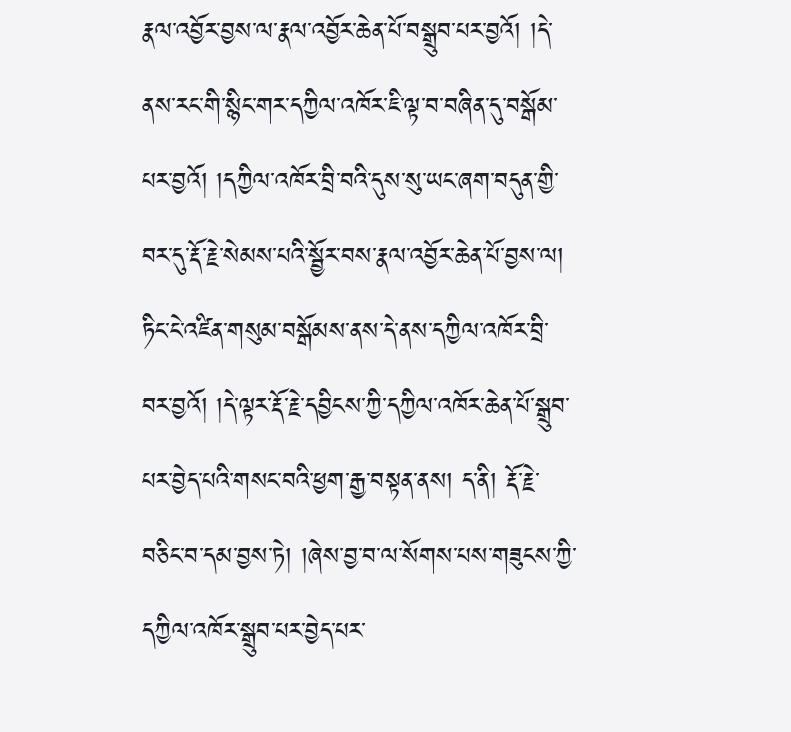རྣལ་འབྱོར་བྱས་ལ་རྣལ་འབྱོར་ཆེན་པོ་བསྒྲུབ་པར་བྱའོ། །དེ་ནས་རང་གི་སྙིང་གར་དཀྱིལ་འཁོར་ཇི་ལྟ་བ་བཞིན་དུ་བསྒོམ་པར་བྱའོ། །དཀྱིལ་འཁོར་བྲི་བའི་དུས་སུ་ཡང་ཞག་བདུན་གྱི་བར་དུ་རྡོ་རྗེ་སེམས་པའི་སྦྱོར་བས་རྣལ་འབྱོར་ཆེན་པོ་བྱས་ལ། ཏིང་ངེ་འཛིན་གསུམ་བསྒོམས་ནས་དེ་ནས་དཀྱིལ་འཁོར་བྲི་བར་བྱའོ། །དེ་ལྟར་རྡོ་རྗེ་དབྱིངས་ཀྱི་དཀྱིལ་འཁོར་ཆེན་པོ་སྒྲུབ་པར་བྱེད་པའི་གསང་བའི་ཕྱག་རྒྱ་བསྟན་ནས། ད་ནི། རྡོ་རྗེ་བཅིང་བ་དམ་བྱས་ཏེ། །ཞེས་བྱ་བ་ལ་སོགས་པས་གཟུངས་ཀྱི་དཀྱིལ་འཁོར་སྒྲུབ་པར་བྱེད་པར་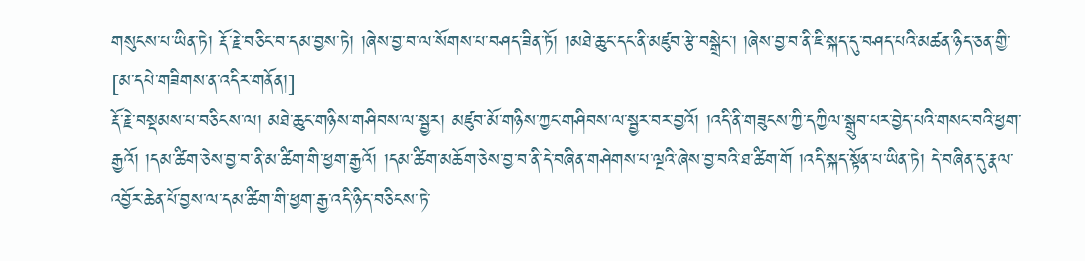གསུངས་པ་ཡིན་ཏེ། རྡོ་རྗེ་བཅིང་བ་དམ་བྱས་ཏེ། །ཞེས་བྱ་བ་ལ་སོགས་པ་བཤད་ཟིན་ཏོ། །མཐེ་ཆུང་དང་ནི་མཛུབ་རྩེ་བསྒྲེང་། །ཞེས་བྱ་བ་ནི་ཇི་སྐད་དུ་བཤད་པའི་མཚན་ཉིད་ཅན་གྱི་
[མ་དཔེ་གཟིགས་ན་འདིར་གནོན།]
རྡོ་རྗེ་བསྡམས་པ་བཅིངས་ལ། མཐེ་ཆུང་གཉིས་གཤིབས་ལ་སྦྱར། མཛུབ་མོ་གཉིས་ཀྱང་གཤིབས་ལ་སྦྱར་བར་བྱའོ། །འདི་ནི་གཟུངས་ཀྱི་དཀྱིལ་སྒྲུབ་པར་བྱེད་པའི་གསང་བའི་ཕྱག་རྒྱའོ། །དམ་ཚིག་ཅེས་བྱ་བ་ནི་མ་ཚིག་གི་ཕྱག་རྒྱའོ། །དམ་ཚིག་མཆོག་ཅེས་བྱ་བ་ནི་དེ་བཞིན་གཤེགས་པ་ལྔའི་ཞེས་བྱ་བའི་ཐ་ཚིག་གོ །འདི་སྐད་སྟོན་པ་ཡིན་ཏེ། དེ་བཞིན་དུ་རྣལ་འབྱོར་ཆེན་པོ་བྱས་ལ་དམ་ཚིག་གི་ཕྱག་རྒྱ་འདི་ཉིད་བཅིངས་ཏེ་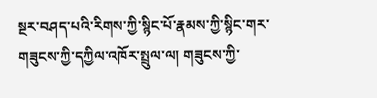སྔར་བཤད་པའི་རིགས་ཀྱི་སྙིང་པོ་རྣམས་ཀྱི་སྙིང་གར་གཟུངས་ཀྱི་དཀྱིལ་འཁོར་སྤྲུལ་ལ། གཟུངས་ཀྱི་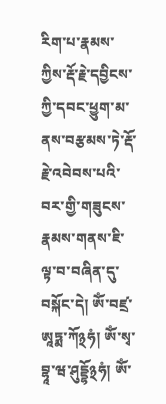རིག་པ་རྣམས་ཀྱིས་རྡོ་རྗེ་དབྱིངས་ཀྱི་དབང་ཕྱུག་མ་ནས་བརྩམས་ཏེ་རྡོ་རྗེ་འབེབས་པའི་བར་གྱི་གཟུངས་རྣམས་གནས་ཇི་ལྟ་བ་བཞིན་དུ་བསྐོང་དེ། ཨོཾ་བཛྲ་ཨཱཏྨ་ཀོ྅ཧཾ། ཨོཾ་སྭ་བྷཱ་ཝ་ཤུདྡྷོ྅ཧཾ། ཨོཾ་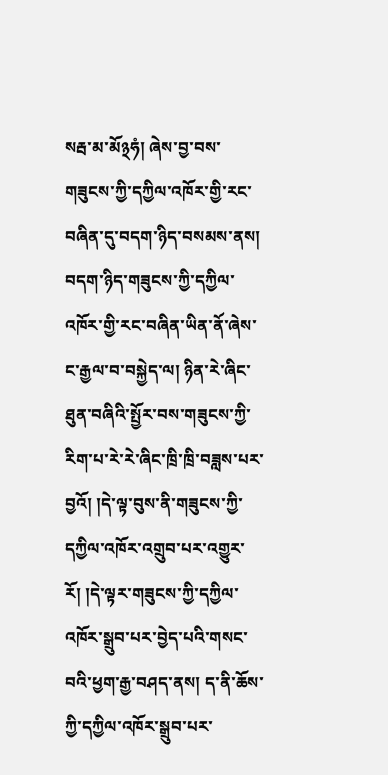སརྦ་མ་མོ྅ཧཾ། ཞེས་བྱ་བས་གཟུངས་ཀྱི་དཀྱིལ་འཁོར་གྱི་རང་བཞིན་དུ་བདག་ཉིད་བསམས་ནས། བདག་ཉིད་གཟུངས་ཀྱི་དཀྱིལ་འཁོར་གྱི་རང་བཞིན་ཡིན་ནོ་ཞེས་ང་རྒྱལ་བ་བསྐྱེད་ལ། ཉིན་རེ་ཞིང་ཐུན་བཞིའི་སྤྱོར་བས་གཟུངས་ཀྱི་རིག་པ་རེ་རེ་ཞིང་ཁྲི་ཁྲི་བཟླས་པར་བྱའོ། །དེ་ལྟ་བུས་ནི་གཟུངས་ཀྱི་དཀྱིལ་འཁོར་འགྲུབ་པར་འགྱུར་རོ། །དེ་ལྟར་གཟུངས་ཀྱི་དཀྱིལ་འཁོར་སྒྲུབ་པར་བྱེད་པའི་གསང་བའི་ཕྱག་རྒྱ་བཤད་ནས། ད་ནི་ཆོས་ཀྱི་དཀྱིལ་འཁོར་སྒྲུབ་པར་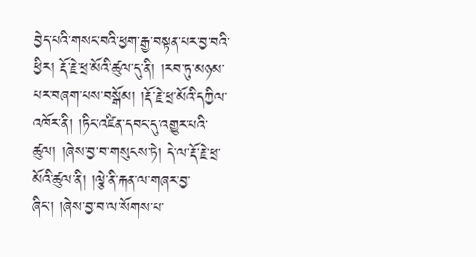བྱེད་པའི་གསང་བའི་ཕྱག་རྒྱ་བསྟན་པར་བྱ་བའི་ཕྱིར། རྡོ་རྗེ་ཕྲ་མོའི་ཚུལ་དུ་ནི། །རབ་ཏུ་མཉམ་པར་བཞག་པས་བསྒོམ། །རྡོ་རྗེ་ཕྲ་མོའི་དཀྱིལ་འཁོར་ནི། །ཏིང་འཛིན་དབང་དུ་འགྱུར་པའི་ཚུལ། །ཞེས་བྱ་བ་གསུངས་ཏེ། དེ་ལ་རྡོ་རྗེ་ཕྲ་མོའི་ཚུལ་ནི། །ལྕེ་ནི་རྐན་ལ་གཞར་བྱ་ཞིང་། །ཞེས་བྱ་བ་ལ་སོགས་པ་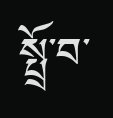སྤྲོ་བ་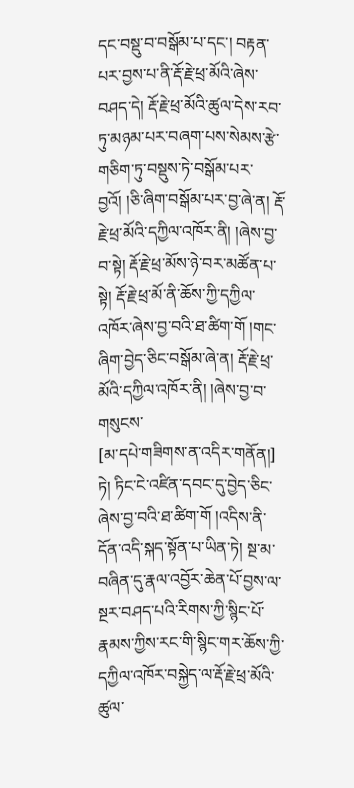དང་བསྡུ་བ་བསྒོམ་པ་དང་། བརྟན་པར་བྱས་པ་ནི་རྡོ་རྗེ་ཕྲ་མོའི་ཞེས་བཤད་དེ། རྡོ་རྗེ་ཕྲ་མོའི་ཚུལ་དེས་རབ་ཏུ་མཉམ་པར་བཞག་པས་སེམས་རྩེ་གཅིག་ཏུ་བསྡུས་ཏེ་བསྒོམ་པར་བྱའོ། །ཅི་ཞིག་བསྒོམ་པར་བྱ་ཞེ་ན། རྡོ་རྗེ་ཕྲ་མོའི་དཀྱིལ་འཁོར་ནི། །ཞེས་བྱ་བ་སྟེ། རྡོ་རྗེ་ཕྲ་མོས་ཉེ་བར་མཚོན་པ་སྟེ། རྡོ་རྗེ་ཕྲ་མོ་ནི་ཆོས་ཀྱི་དཀྱིལ་འཁོར་ཞེས་བྱ་བའི་ཐ་ཚིག་གོ །གང་ཞིག་བྱེད་ཅིང་བསྒོམ་ཞེ་ན། རྡོ་རྗེ་ཕྲ་མོའི་དཀྱིལ་འཁོར་ནི། །ཞེས་བྱ་བ་གསུངས་
[མ་དཔེ་གཟིགས་ན་འདིར་གནོན།]
ཏེ། ཏིང་ངེ་འཛིན་དབང་དུ་བྱེད་ཅིང་ཞེས་བྱ་བའི་ཐ་ཚིག་གོ །འདིས་ནི་དོན་འདི་སྐད་སྟོན་པ་ཡིན་ཏེ། སྔ་མ་བཞིན་དུ་རྣལ་འབྱོར་ཆེན་པོ་བྱས་ལ་སྔར་བཤད་པའི་རིགས་ཀྱི་སྙིང་པོ་རྣམས་ཀྱིས་རང་གི་སྙིང་གར་ཆོས་ཀྱི་དཀྱིལ་འཁོར་བསྐྱེད་ལ་རྡོ་རྗེ་ཕྲ་མོའི་ཚུལ་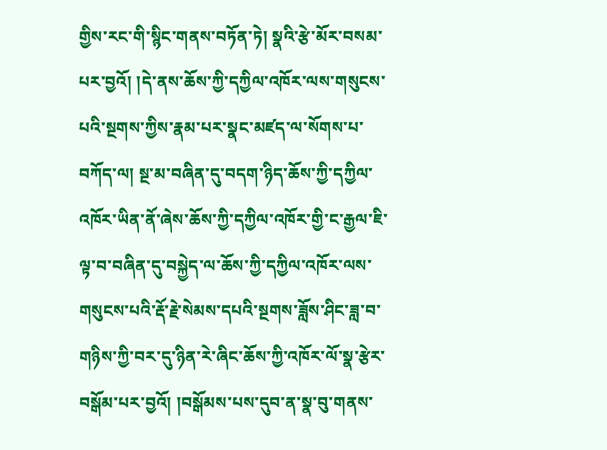གྱིས་རང་གི་སྙིང་གནས་བཏོན་ཏེ། སྣའི་རྩེ་མོར་བསམ་པར་བྱའོ། །དེ་ནས་ཆོས་ཀྱི་དཀྱིལ་འཁོར་ལས་གསུངས་པའི་སྔགས་ཀྱིས་རྣམ་པར་སྣང་མཛད་ལ་སོགས་པ་བཀོད་ལ། སྔ་མ་བཞིན་དུ་བདག་ཉིད་ཆོས་ཀྱི་དཀྱིལ་འཁོར་ཡིན་ནོ་ཞེས་ཆོས་ཀྱི་དཀྱིལ་འཁོར་གྱི་ང་རྒྱལ་ཇི་ལྟ་བ་བཞིན་དུ་བསྐྱེད་ལ་ཆོས་ཀྱི་དཀྱིལ་འཁོར་ལས་གསུངས་པའི་རྡོ་རྗེ་སེམས་དཔའི་སྔགས་ཟློས་ཤིང་ཟླ་བ་གཉིས་ཀྱི་བར་དུ་ཉིན་རེ་ཞིང་ཆོས་ཀྱི་འཁོར་ལོ་སྣ་རྩེར་བསྒོམ་པར་བྱའོ། །བསྒོམས་པས་དུབ་ན་སྣ་བུ་གནས་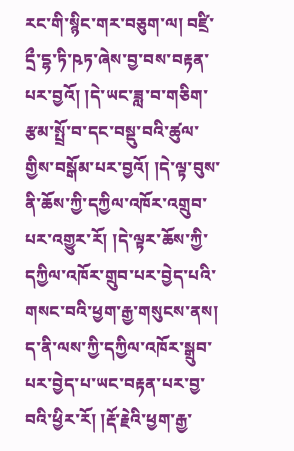རང་གི་སྙིང་གར་བཅུག་ལ། བཛྲི་དྲྀ་དྷ་ཏི་ཥཏ་ཞེས་བྱ་བས་བརྟན་པར་བྱའོ། །དེ་ཡང་ཟླ་བ་གཅིག་རྩམ་སྤྲོ་བ་དང་བསྡུ་བའི་ཚུལ་གྱིས་བསྒོམ་པར་བྱའོ། །དེ་ལྟ་བུས་ནི་ཆོས་ཀྱི་དཀྱིལ་འཁོར་འགྲུབ་པར་འགྱུར་རོ། །དེ་ལྟར་ཆོས་ཀྱི་དཀྱིལ་འཁོར་གྲུབ་པར་བྱེད་པའི་གསང་བའི་ཕྱག་རྒྱ་གསུངས་ནས། ད་ནི་ལས་ཀྱི་དཀྱིལ་འཁོར་སྒྲུབ་པར་བྱེད་པ་ཡང་བརྟན་པར་བྱ་བའི་ཕྱིར་རོ། །རྡོ་རྗེའི་ཕྱག་རྒྱ་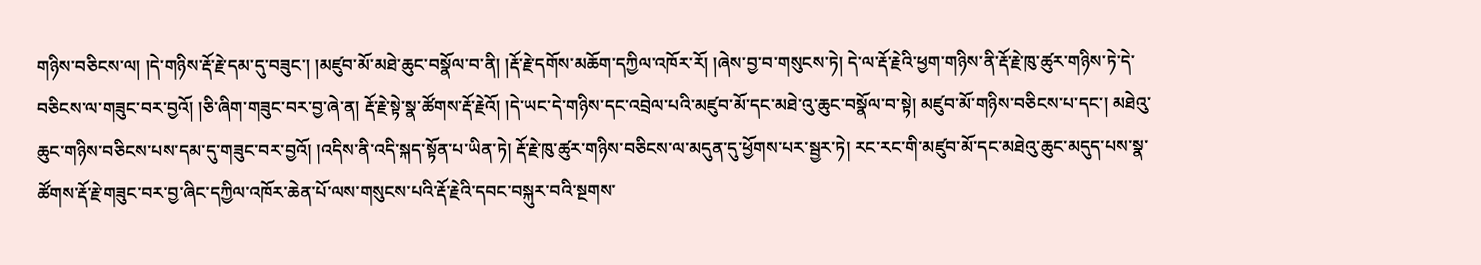གཉིས་བཅིངས་ལ། །དེ་གཉིས་རྡོ་རྗེ་དམ་དུ་བཟུང་། །མཛུབ་མོ་མཐེ་ཆུང་བསྣོལ་བ་ནི། །རྡོ་རྗེ་དགོས་མཆོག་དཀྱིལ་འཁོར་རོ། །ཞེས་བྱ་བ་གསུངས་ཏེ། དེ་ལ་རྡོ་རྗེའི་ཕྱག་གཉིས་ནི་རྡོ་རྗེ་ཁུ་ཚུར་གཉིས་ཏེ་དེ་བཅིངས་ལ་གཟུང་བར་བྱའོ། །ཅི་ཞིག་གཟུང་བར་བྱ་ཞེ་ན། རྡོ་རྗེ་སྟེ་སྣ་ཚོགས་རྡོ་རྗེའོ། །དེ་ཡང་དེ་གཉིས་དང་འབྲེལ་པའི་མཛུབ་མོ་དང་མཐེ་འུ་ཆུང་བསྣོལ་བ་སྟེ། མཛུབ་མོ་གཉིས་བཅིངས་པ་དང་། མཐེའུ་ཆུང་གཉིས་བཅིངས་པས་དམ་དུ་གཟུང་བར་བྱའོ། །འདིས་ནི་འདི་སྐད་སྟོན་པ་ཡིན་ཏེ། རྡོ་རྗེ་ཁུ་ཚུར་གཉིས་བཅིངས་ལ་མདུན་དུ་ཕྱོགས་པར་སྦྱར་ཏེ། རང་རང་གི་མཛུབ་མོ་དང་མཐེའུ་ཆུང་མདུད་པས་སྣ་ཚོགས་རྡོ་རྗེ་གཟུང་བར་བྱ་ཞིང་དཀྱིལ་འཁོར་ཆེན་པོ་ལས་གསུངས་པའི་རྡོ་རྗེའི་དབང་བསྐུར་བའི་སྔགས་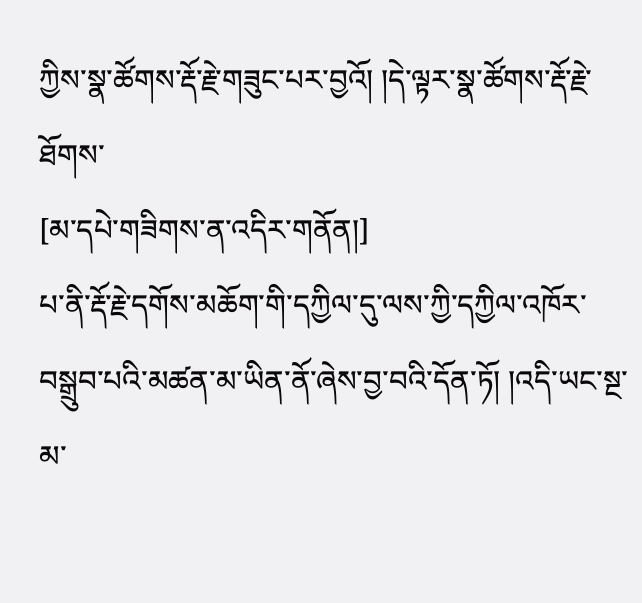ཀྱིས་སྣ་ཚོགས་རྡོ་རྗེ་གཟུང་པར་བྱའོ། །དེ་ལྟར་སྣ་ཚོགས་རྡོ་རྗེ་ཐོགས་
[མ་དཔེ་གཟིགས་ན་འདིར་གནོན།]
པ་ནི་རྡོ་རྗེ་དགོས་མཆོག་གི་དཀྱིལ་དུ་ལས་ཀྱི་དཀྱིལ་འཁོར་བསྒྲུབ་པའི་མཚན་མ་ཡིན་ནོ་ཞེས་བྱ་བའི་དོན་ཏོ། །འདི་ཡང་སྔ་མ་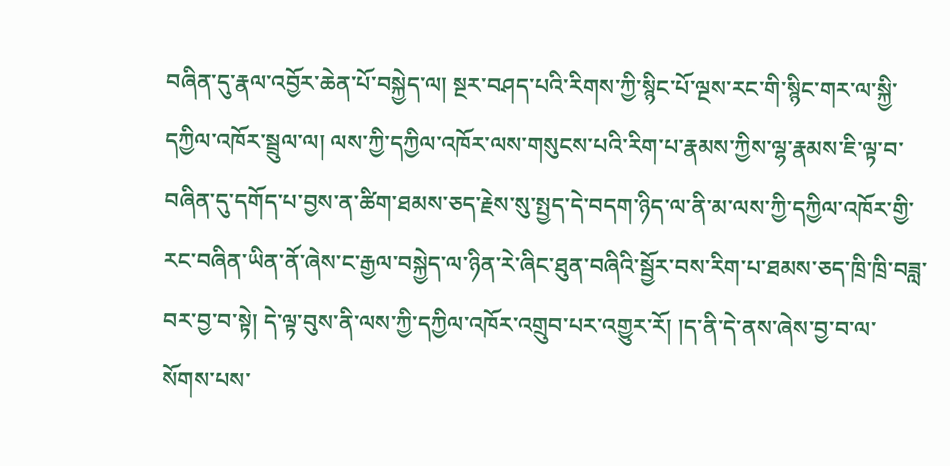བཞིན་དུ་རྣལ་འབྱོར་ཆེན་པོ་བསྐྱེད་ལ། སྔར་བཤད་པའི་རིགས་ཀྱི་སྙིང་པོ་ལྔས་རང་གི་སྙིང་གར་ལ་སྐྱི་དཀྱིལ་འཁོར་སྦྲུལ་ལ། ལས་ཀྱི་དཀྱིལ་འཁོར་ལས་གསུངས་པའི་རིག་པ་རྣམས་ཀྱིས་ལྷ་རྣམས་ཇི་ལྟ་བ་བཞིན་དུ་དགོད་པ་བྱས་ན་ཚིག་ཐམས་ཅད་རྗེས་སུ་སྤྱད་དེ་བདག་ཉིད་ལ་ནི་མ་ལས་ཀྱི་དཀྱིལ་འཁོར་གྱི་རང་བཞིན་ཡིན་ནོ་ཞེས་ང་རྒྱལ་བསྐྱེད་ལ་ཉིན་རེ་ཞིང་ཐུན་བཞིའི་སྦྱོར་བས་རིག་པ་ཐམས་ཅད་ཁྲི་ཁྲི་བཟླ་བར་བྱ་བ་སྟེ། དེ་ལྟ་བུས་ནི་ལས་ཀྱི་དཀྱིལ་འཁོར་འགྲུབ་པར་འགྱུར་རོ། །ད་ནི་དེ་ནས་ཞེས་བྱ་བ་ལ་སོགས་པས་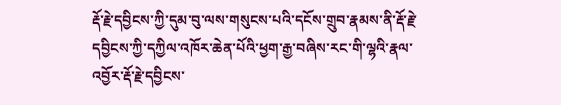རྡོ་རྗེ་དབྱིངས་ཀྱི་དུམ་བུ་ལས་གསུངས་པའི་དངོས་གྲུབ་རྣམས་ནི་རྡོ་རྗེ་དབྱིངས་ཀྱི་དཀྱིལ་འཁོར་ཆེན་པོའི་ཕྱག་རྒྱ་བཞིས་རང་གི་ལྷའི་རྣལ་འབྱོར་རྡོ་རྗེ་དབྱིངས་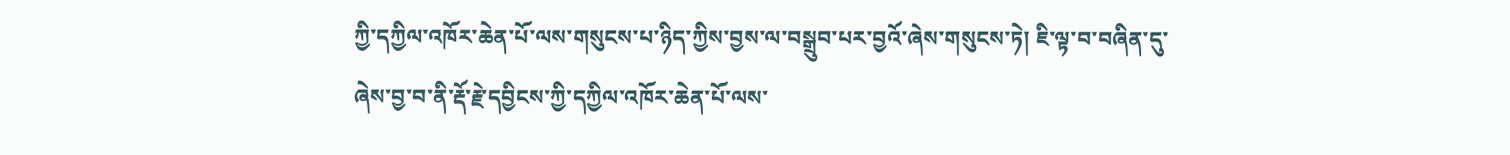ཀྱི་དཀྱིལ་འཁོར་ཆེན་པོ་ལས་གསུངས་པ་ཉིད་ཀྱིས་བྱས་ལ་བསྒྲུབ་པར་བྱའོ་ཞེས་གསུངས་ཏེ། ཇི་ལྟ་བ་བཞིན་དུ་ཞེས་བྱ་བ་ནི་རྡོ་རྗེ་དབྱིངས་ཀྱི་དཀྱིལ་འཁོར་ཆེན་པོ་ལས་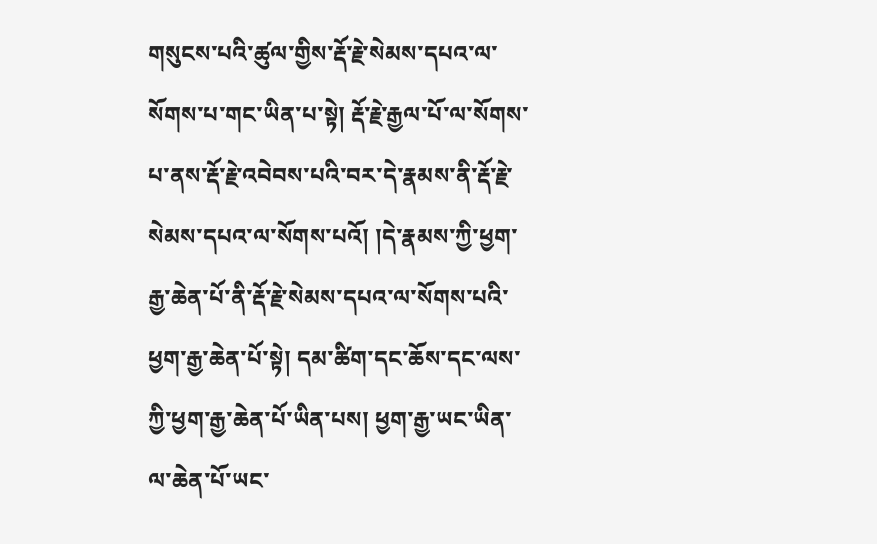གསུངས་པའི་ཚུལ་གྱིས་རྡོ་རྗེ་སེམས་དཔའ་ལ་སོགས་པ་གང་ཡིན་པ་སྟེ། རྡོ་རྗེ་རྒྱལ་པོ་ལ་སོགས་པ་ནས་རྡོ་རྗེ་འབེབས་པའི་བར་དེ་རྣམས་ནི་རྡོ་རྗེ་སེམས་དཔའ་ལ་སོགས་པའོ། །དེ་རྣམས་ཀྱི་ཕྱག་རྒྱ་ཆེན་པོ་ནི་རྡོ་རྗེ་སེམས་དཔའ་ལ་སོགས་པའི་ཕྱག་རྒྱ་ཆེན་པོ་སྟེ། དམ་ཚིག་དང་ཆོས་དང་ལས་ཀྱི་ཕྱག་རྒྱ་ཆེན་པོ་ཡིན་པས། ཕྱག་རྒྱ་ཡང་ཡིན་ལ་ཆེན་པོ་ཡང་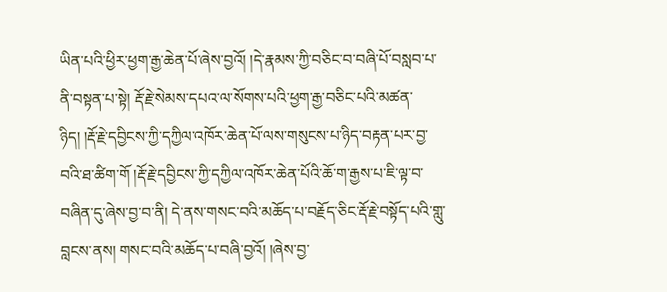ཡིན་པའི་ཕྱིར་ཕྱག་རྒྱ་ཆེན་པོ་ཞེས་བྱའོ། །དེ་རྣམས་ཀྱི་བཅིང་བ་བཞི་པོ་བསླབ་པ་ནི་བསྟན་པ་སྟེ། རྡོ་རྗེ་སེམས་དཔའ་ལ་སོགས་པའི་ཕྱག་རྒྱ་བཅིང་པའི་མཚན་ཉིད། །རྡོ་རྗེ་དབྱིངས་ཀྱི་དཀྱིལ་འཁོར་ཆེན་པོ་ལས་གསུངས་པ་ཉིད་བརྟན་པར་བྱ་བའི་ཐ་ཚིག་གོ །རྡོ་རྗེ་དབྱིངས་ཀྱི་དཀྱིལ་འཁོར་ཆེན་པོའི་ཆོ་ག་རྒྱས་པ་ཇི་ལྟ་བ་བཞིན་དུ་ཞེས་བྱ་བ་ནི། དེ་ནས་གསང་བའི་མཆོད་པ་བརྗོད་ཅིང་རྡོ་རྗེ་བསྟོད་པའི་གླུ་བླངས་ནས། གསང་བའི་མཆོད་པ་བཞི་བྱའོ། །ཞེས་བྱ་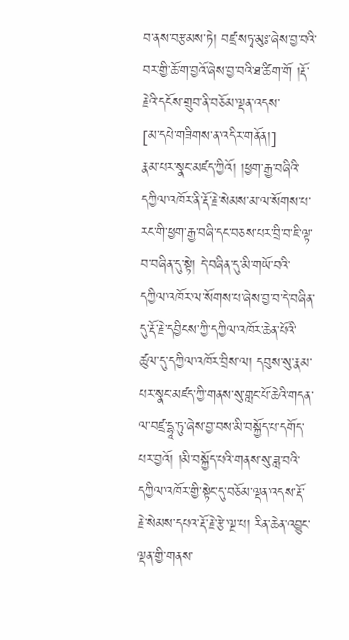བ་ནས་བརྩམས་ཏེ། བཛྲ་སཏྭ་མུཿ་ཞེས་བྱ་བའི་བར་གྱི་ཆོ་ག་བྱའོ་ཞེས་བྱ་བའི་ཐ་ཚིག་གོ །རྡོ་རྗེའི་དངོས་གྲུབ་ནི་བཅོམ་ལྡན་འདས་
[མ་དཔེ་གཟིགས་ན་འདིར་གནོན།]
རྣམ་པར་སྣང་མཛད་ཀྱིའོ། །ཕྱག་རྒྱ་བཞིའི་དཀྱིལ་འཁོར་ནི་རྡོ་རྗེ་སེམས་མ་ལ་སོགས་པ་རང་གི་ཕྱག་རྒྱ་བཞི་དང་བཅས་པར་བྲི་བ་ཇི་ལྟ་བ་བཞིན་དུ་སྟེ། དེ་བཞིན་དུ་མི་གཡོ་བའི་དཀྱིལ་འཁོར་ལ་སོགས་པ་ཞེས་བྱ་བ་དེ་བཞིན་དུ་རྡོ་རྗེ་དབྱིངས་ཀྱི་དཀྱིལ་འཁོར་ཆེན་པོའི་ཚུལ་དུ་དཀྱིལ་འཁོར་བྲིས་ལ། དབུས་སུ་རྣམ་པར་སྣང་མཛད་ཀྱི་གནས་སུ་གླང་པོ་ཆེའི་གདན་ལ་བཛྲ་དྷཱ་ཏུ་ཞེས་བྱ་བས་མི་བསྐྱོད་པ་དགོད་པར་བྱའོ། །མི་བསྐྱོད་པའི་གནས་སུ་ཟླ་བའི་དཀྱིལ་འཁོར་གྱི་སྟེང་དུ་བཅོམ་ལྡན་འདས་རྡོ་རྗེ་སེམས་དཔའ་རྡོ་རྗེ་རྩེ་ལྔ་པ། རིན་ཆེན་འབྱུང་ལྡན་གྱི་གནས་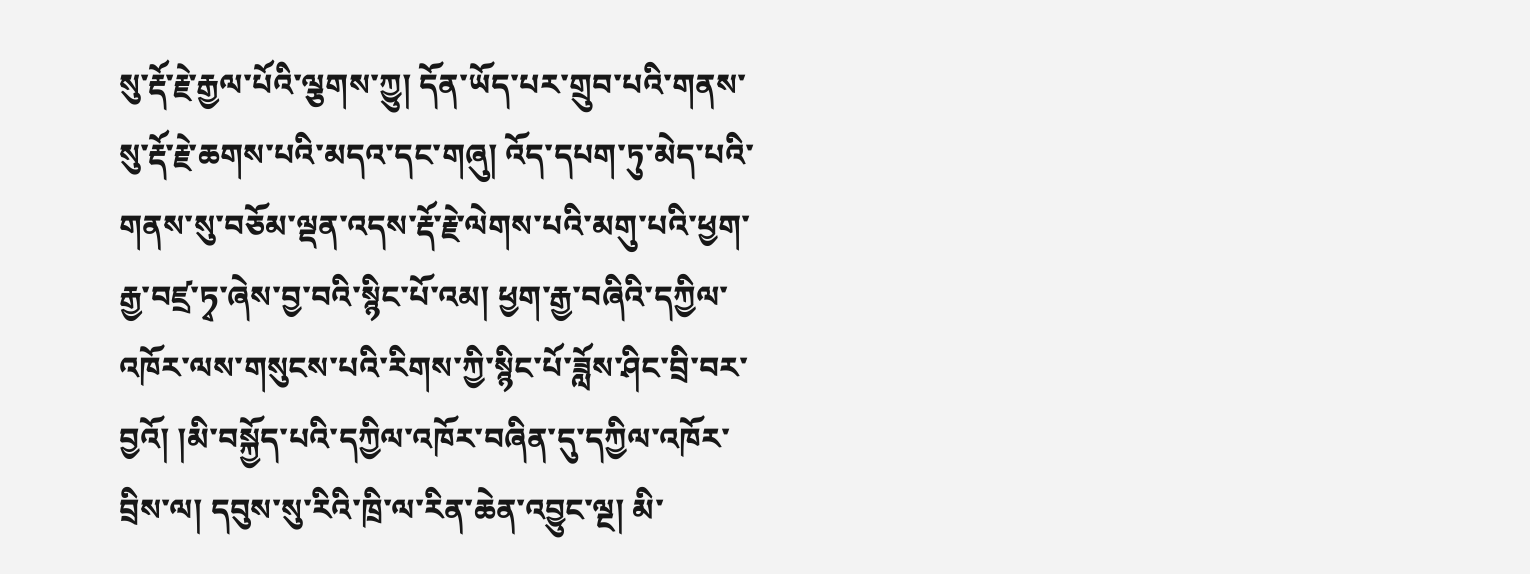སུ་རྡོ་རྗེ་རྒྱལ་པོའི་ལྕགས་ཀྱུ། དོན་ཡོད་པར་གྲུབ་པའི་གནས་སུ་རྡོ་རྗེ་ཆགས་པའི་མདའ་དང་གཞུ། འོད་དཔག་ཏུ་མེད་པའི་གནས་སུ་བཅོམ་ལྡན་འདས་རྡོ་རྗེ་ལེགས་པའི་མགུ་པའི་ཕྱག་རྒྱ་བཛྲ་ཏྭ་ཞེས་བྱ་བའི་སྙིང་པོ་འམ། ཕྱག་རྒྱ་བཞིའི་དཀྱིལ་འཁོར་ལས་གསུངས་པའི་རིགས་ཀྱི་སྙིང་པོ་ཟློས་ཤིང་བྲི་བར་བྱའོ། །མི་བསྐྱོད་པའི་དཀྱིལ་འཁོར་བཞིན་དུ་དཀྱིལ་འཁོར་བྲིས་ལ། དབུས་སུ་རིའི་ཁྲི་ལ་རིན་ཆེན་འབྱུང་ལྔ། མི་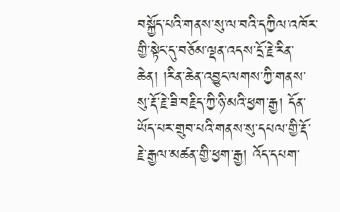བསྐྱོད་པའི་གནས་སུ་ལ་བའི་དཀྱིལ་འཁོར་གྱི་སྟེང་དུ་བཅོམ་ལྡན་འདས་དྲོ་རྗེ་རིན་ཆེན། །རིན་ཆེན་འབྱུང་ལགས་ཀྱི་གནས་སུ་རྡོ་རྗེ་ཟི་བརྗིད་ཀྱི་ཉི་མའི་ཕྱག་རྒྱ། དོན་ཡོད་པར་གྲུབ་པའི་གནས་སུ་དཔལ་གྱི་རྡོ་རྗེ་རྒྱལ་མཚན་གྱི་ཕྱག་རྒྱ། འོད་དཔག་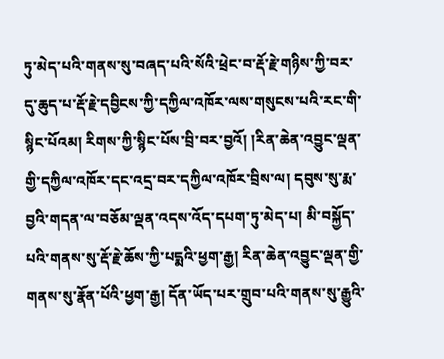ཏུ་མེད་པའི་གནས་སུ་བཞད་པའི་སོའི་ཕྲེང་བ་རྡོ་རྗེ་གཉིས་ཀྱི་བར་དུ་ཆུད་པ་རྡོ་རྗེ་དབྱིངས་ཀྱི་དཀྱིལ་འཁོར་ལས་གསུངས་པའི་རང་གི་སྙིང་པོའམ། རིགས་ཀྱི་སྙིང་པོས་བྲི་བར་བྱའོ། །རིན་ཆེན་འབྱུང་ལྡན་གྱི་དཀྱིལ་འཁོར་དང་འདྲ་བར་དཀྱིལ་འཁོར་བྲིས་ལ། དབུས་སུ་རྨ་བྱའི་གདན་ལ་བཅོམ་ལྡན་འདས་འོད་དཔག་ཏུ་མེད་པ། མི་བསྐྱོད་པའི་གནས་སུ་རྡོ་རྗེ་ཆོས་ཀྱི་པདྨའི་ཕྱག་རྒྱ། རིན་ཆེན་འབྱུང་ལྡན་གྱི་གནས་སུ་རྣོན་པོའི་ཕྱག་རྒྱ། དོན་ཡོད་པར་གྲུབ་པའི་གནས་སུ་རྒྱུའི་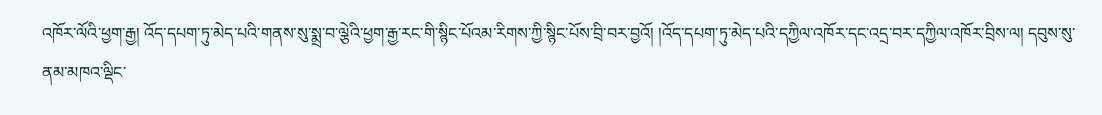འཁོར་ལོའི་ཕྱག་རྒྱ། འོད་དཔག་ཏུ་མེད་པའི་གནས་སུ་སྨྲ་བ་ལྕེའི་ཕྱག་རྒྱ་རང་གི་སྙིང་པོའམ་རིགས་ཀྱི་སྙིང་པོས་བྲི་བར་བྱའོ། །འོད་དཔག་ཏུ་མེད་པའི་དཀྱིལ་འཁོར་དང་འདྲ་བར་དཀྱིལ་འཁོར་བྲིས་ལ། དབུས་སུ་ནམ་མཁའ་ལྡིང་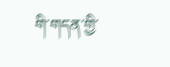གི་གདན་གྱི་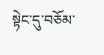སྟེང་དུ་བཅོམ་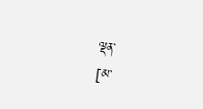ལྡན་
[མ་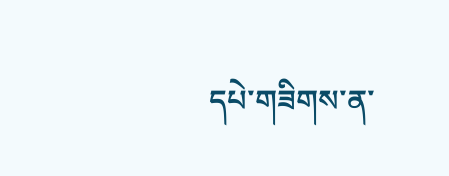དཔེ་གཟིགས་ན་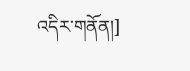འདིར་གནོན།]